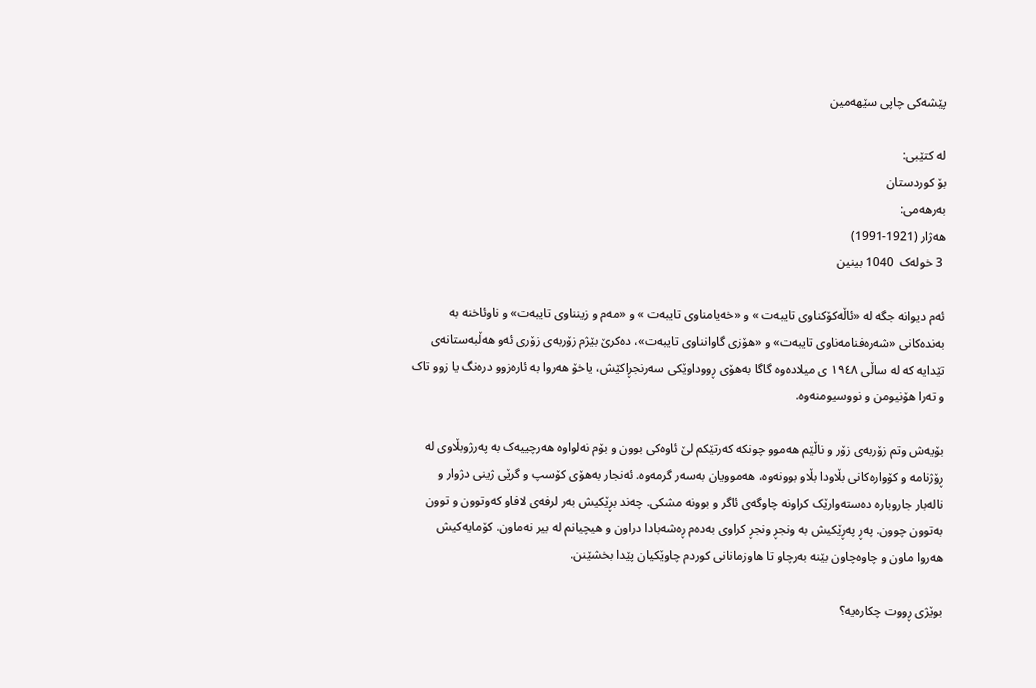پێشەکی چاپی سێهەمین

لە کتێبی:
بۆ کوردستان
بەرهەمی:
هەژار (1921-1991)
 3 خولەک  1040 بینین

ئەم دیوانە جگە لە «ئاڵەکۆکناوی تایبەت » و «خەیامناوی تایبەت » و «مەم و زینناوی تایبەت» و ناوئاخنە بە بەندەکانی «شەرەفنامەناوی تایبەت» و «هۆزی گاوانناوی تایبەت»، دەکرێ بێژم زۆربەی زۆری ئەو هەڵبەستانەی تێدایە کە لە ساڵی ١٩٤٨ ی میلادەوە گاگا بەهۆی ڕووداوێکی سەرنجڕاکێش، یاخۆ هەروا بە ئارەزوو درەنگ یا زوو تاک و تەرا هۆنیومن و نووسیومنەوە.

بۆیەش وتم زۆربەی زۆر و ناڵێم هەموو چونکە کەرتێکم لێ ئاوەکی بوون و بۆم نەلواوە هەرچییەک بە پەرژوبڵاوی لە ڕۆژنامە و کۆوارەکانی بڵاودا بڵاو بوونەوە، هەموویان بەسەر گرمەوە. ئەنجار بەهۆی کۆسپ و گرێی ژینی دژوار و نالەبار جاروبارە دەستەوارێک کراونە چاوگەی ئاگر و بوونە مشکی. چەند بڕێکیش بەر لرفەی لافاو کەوتوون و توون بەتوون چوون. پەڕ پەڕێکیش بە ونجڕ ونجڕ کراوی بەدەم ڕەشەبادا دراون و هیچیانم لە بیر نەماون. کۆمایەکیش هەروا ماون و چاوەچاون بێنە بەرچاو تا هاوزمانانی کوردم چاوێکیان پێدا بخشێنن.

بوێژی ڕووت چکارەیە؟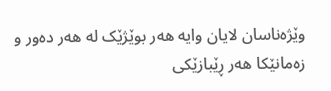وێژەناسان لایان وایە هەر بوێژێک لە هەر دەور و زەمانێکا هەر ڕێبازێکی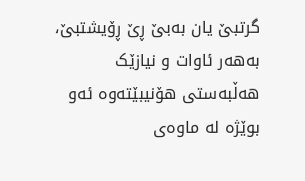گرتبێ یان بەبێ ڕێ ڕۆیشتبێ، بەهەر ئاوات و نیازێک هەڵبەستی هۆنیبێتەوە ئەو بوێژە لە ماوەی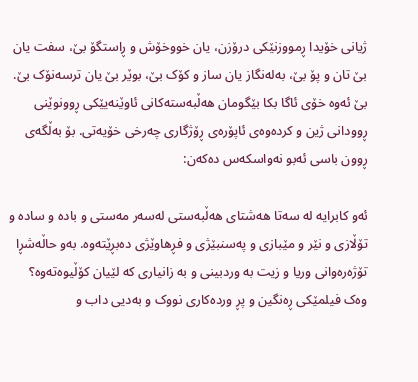ژیانی خۆیدا ڕمووزنێکی درۆزن، یان خووخۆش و ڕاستگۆ بێ، سفت یان بێ تان و پۆ بێ، بەلەنگاز یان ساز و کۆک بێ، بوێر بێ یان ترسەنۆک بێ. بێ ئەوە خۆی ئاگا بکا بێگومان هەڵبەستەکانی ئاوێنەیێکی ڕوونوێنی ڕوودانی ژین و کردەوەی ئاپۆرەی ڕۆژگاری چەرخی خۆیەتی. بۆ بەڵگەی ڕوون باسی ئەبو نەواسکەس دەکەن:

ئەو کابرایە لە سەتا هەشتای هەڵبەستی لەسەر مەستی و بادە و سادە و تۆڵازی و نێر و مێبازی و پەسنبێژی و فڕهاوێژی دەبڕێتەوە. بەو حاڵەشڕا تۆژەرەوانی وریا و زیت بە وردبینی و بە زانیاری کە لێیان کۆڵیوەتەوە؟ وەک فیلمێکی ڕەنگین و پڕ وردەکاری نووک و بەدیی داب و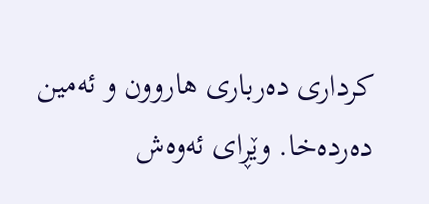کرداری دەرباری هاروون و ئەمین دەردەخا. وێڕای ئەوەش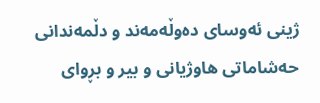ژینی ئەوسای دەوڵەمەند و دڵمەندانی حەشاماتی هاوژیانی و بیر و بڕوای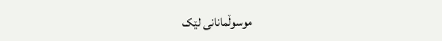موسوڵمانانی لێک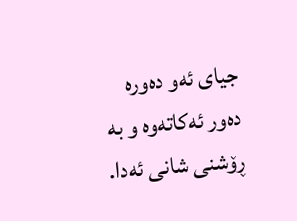جیای ئەو دەورە دەور ئەکاتەوە و بە ڕۆشنی شانی ئەدا.